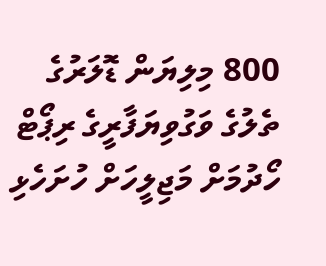800 މިލިޔަން ޑޮލަރުގެ ތެލުގެ ވަގުވިޔަފާރީގެ ރިޕޯޓް ހޯދުމަށް މަޖިލީހަށް ހުށަހެޅި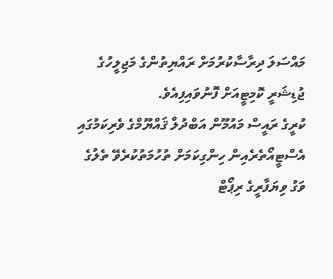މައްސަލަ ދިރާސާކުރުމަށް ރައްޔިތުންގެ މަޖިލީހުގެ ޖުޑިޝަރީ ކޮމިޓީއަށް ފޮނުވައިފިއެވެ.
ކުރީގެ ރައީސް މައުމޫން އަބްދުލް ޤައްޔޫމްގެ ވެރިކަމުގައި އެސްޓީއޯތެރެއިން ހިންގިކަމަށް ތުހުމަތުކުރެވޭ ތެލުގެ ވަގު ވިޔަފާރީގެ ރިޕޯޓް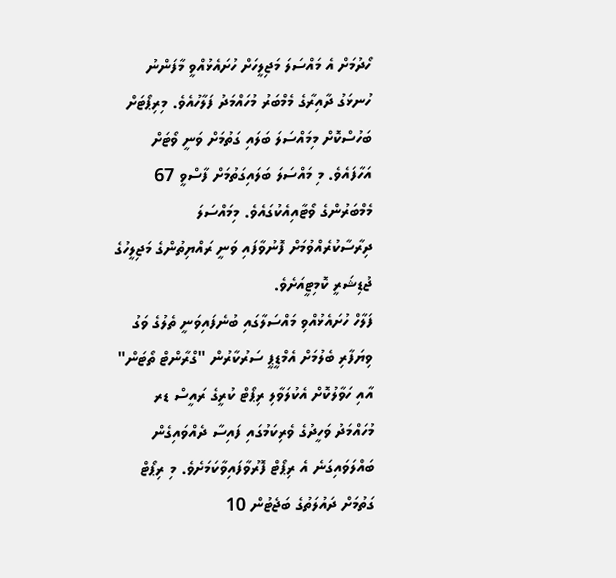ހޯދުމަށް އެ މައްސަލަ މަޖިލީހަށް ހުށައެޅުއްވީ މާފަންނު ހުނޅަގު ދާއިރާގެ މެމްބަރު މުހައްމަދު ފަލާހުއެވެ. މިރިޕޯޓަށް ބަހުސްކޮށް މިމައްސަލަ ބަލައި ގަތުމަށް ވަނީ ވޯޓަށް އަހާފައެވެ. މި މައްސަލަ ބަލައިގަތުމަށް ފާސްވީ 67 މެމްބަރުންގެ ވޯޓާއިއެކުގައެވެ. މިމައްސަލަ ދިރާސާކުރެއްވުމަށް ފޮނުވާފައި ވަނީ ރައްޔިތުންގެ މަޖިލީހުގެ ޖުޑިޝަރީ ކޮމިޓީއަށެވެ.
ފަލާހް ހުށައެޅުއްވި މައްސަލާގައި ބުނެފައިވަނީ ތެލުގެ ވަގު ވިޔަފާރި ބެލުމަށް އެމްޑީޕީ ސަރުކާރުން "ގްރާންޓް ތޯޓަން" އާއި ހަވާލުކޮށް އެކުލަވާލި ރިޕޯޓް ކުރީގެ ރައީސް ޑރ މުހައްމަދު ވަހީދުގެ ވެރިކަމުގައި ފައިސާ ދެއްވައިގެން ބައްލަވައިގަނެ އެ ރިޕޯޓް ފޮރުވާފައިވާކަމަށެވެ. މި ރިޕޯޓް ގަތުމަށް ދައުލަތުގެ ބަޖެޓުން 10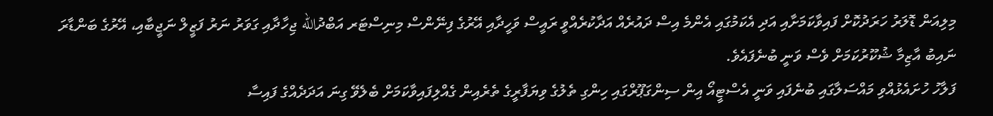މިލިއަން ޑޮލަރު ހަރަދުކޮށް ފައިވާކަމަށާއި އަދި އެކަމުގައި އެންމެ އިސް ދައުރެއް އަދާކުރެއްވީ ރައީސް ވަހީދާއި އޭރުގެ ފިނޭންސް މިނިސްޓަރ އަބްދުالله ޖިހާދާއި ގަވަރު ނަރު ފަޒީލް ނަޖީބާއި، އޭރުގެ ބަންޑާރަ ނައިބު އާޒިމާ ޝުކޫރުކަމަށް ވެސް ވަނީ ބުނެފައެވެ.
ފަލާހު ހުށައެޅުއްވި މައްސަލާގައި ބުނެފައި ވަނީ އެސްޓީއޯ އިން ސިންގަޕޫރްގައި ހިންގި ތެލުގެ ވިޔަފާރީގެ ތެރެއިން ގެއްލިފައިވާކަމަށް ބެލެވޭ ގިނަ އަދަދެއްގެ ފައިސާ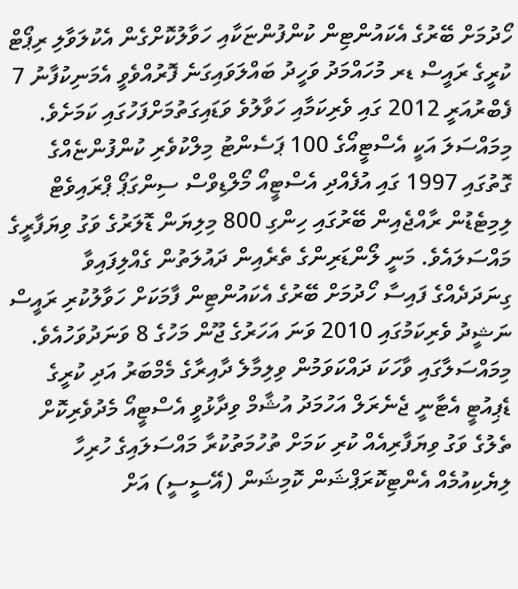ހޯދުމަށް ބޭރުގެ އެކައުންޓިން ކުންފުންޏަކާއި ހަވާލުކޮށްގެން އެކުލަވާލި ރިޕޯޓް ކުރީގެ ރައީސް ޑރ މުހައްމަދު ވަހީދު ބައްލަވައިގަނެ ފޮރުއްވެވީ އެމަނިކުފާނު 7 ފެބްރުއަރީ 2012 ގައި ވެރިކަމާއި ހަވާލުވެ ވަޑައިގަތުމަށްފަހުގައި ކަމަށެވެ.
މިމައްސަލަ އަކީ އެސްޓީއޯގެ 100 ޕަސެންޓު މިލްކުވެރި ކުންފުންޏެއްގެ ގޮތުގައި 1997 ގައި އުފެއްދި އެސްޓީއޯ މޯލްޑިވްސް ސިންގަޕޯ ޕްރައިވެޓް ލިމިޓެޑުން ރާއްޖެއިން ބޭރުގައި ހިންގި 800 މިލިޔަން ޑޮލަރުގެ ވަގު ވިޔަފާރީގެ މައްސަލައެވެ. މަނީ ލޯންޑަރިންގެ ތެރެއިން ދައުލަތުން ގެއްލިފައިވާ ގިނަދަދެއްގެ ފައިސާ ހޯދުމަށް ބޭރުގެ އެކައުންޓިން ފާމަކަށް ހަވާލުކުރި ރައީސް ނަޝީދު ވެރިކަމުގައި 2010 ވަނަ އަހަރުގެ ޖޫން މަހުގެ 8 ވަނަދުވަހުއެވެ.
މިމައްސަލާގައި ވާހަކަ ދައްކަވަމުން ވިލިމާލެ ދާއިރާގެ މެމްބަރު އަދި ކުރީގެ ޑެޕިއުޓީ އެޓާނީ ޖެނެރަލް އަހުމަދު އުޝާމް ވިދާޅުވީ އެސްޓީއޯ މެދުވެރިކޮށް ތެލުގެ ވަގު ވިޔަފާރިއެއް ކުރި ކަމަށް ތުހުމަތުކުރާ މައްސަލައިގެ ހުރިހާ ލިޔެކިއުމެއް އެންޓިކޮރަޕްޝަން ކޮމިޝަން (އޭސީސީ) އަށް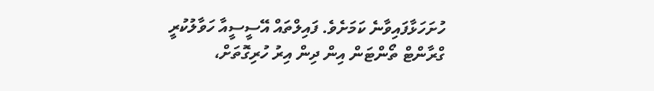ހުށަހަޅާފައިވާނެ ކަމަށެވެ. ފައިލްތައް އޭސީސީއާ ހަވާލުކުރީ ގްރާންޓް ތޯންޓަން އިން ދިން އިރު ހުރިގޮތަށް،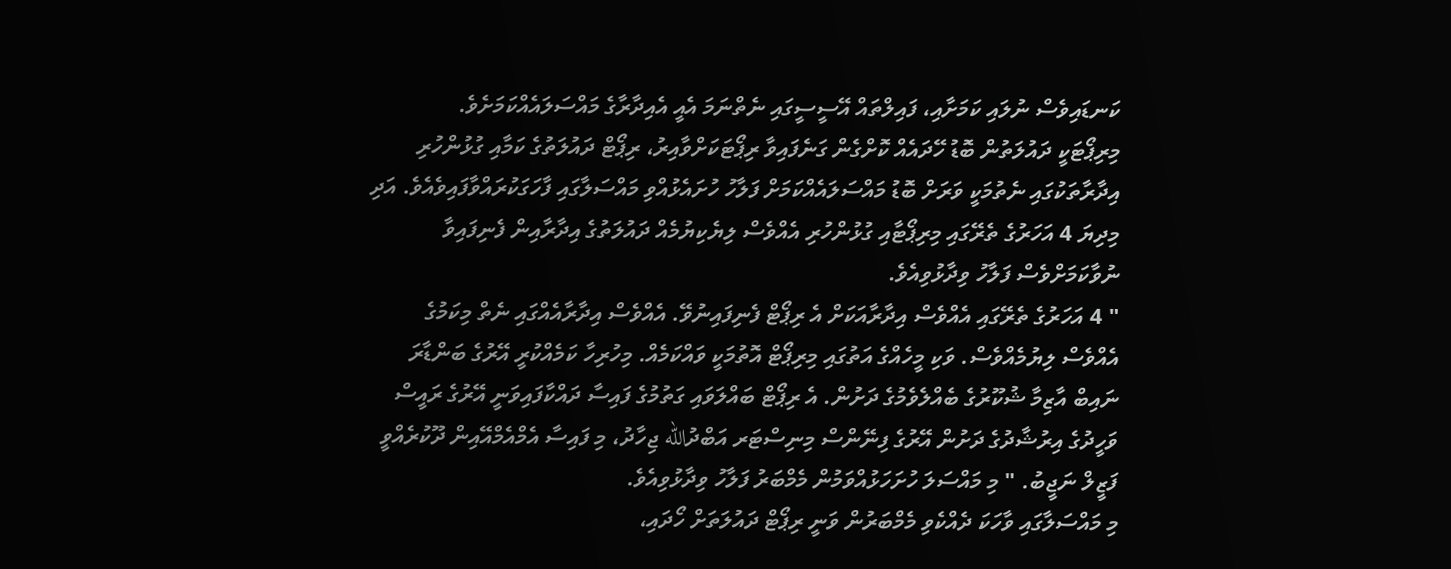ކަނޑައިވެސް ނުލައި ކަމަށާއި، ފައިލްތައް އޭސީސީގައި ނެތްނަމަ އެއީ އެއިދާރާގެ މައްސަލައެއްކަމަށެވެ.
މިރިޕޯޓަކީ ދައުލަތުން ބޮޑު ހޭދައެއް ކޮށްގެން ގަނެފައިވާ ރިޕޯޓަކަށްވާއިރު، ރިޕޯޓް ދައުލަތުގެ ކަމާއި ގުޅުންހުރި އިދާރާތަކުގައި ނެތުމަކީ ވަރަށް ބޮޑު މައްސަލައެއްކަމަށް ފަލާހު ހުށައެޅުއްވި މައްސަލާގައި ފާހަގަކުރައްވާފައިވެއެވެ. އަދި މިދިޔަ 4 އަހަރުގެ ތެރޭގައި މިރިޕޯޓާއި ގުޅުންހުރި އެއްވެސް ލިޔެކިޔުމެއް ދައުލަތުގެ އިދާރާއިން ފެނިފައިވާ ނުވާކަމަށްވެސް ފަލާހު ވިދާޅުވިއެވެ.
" 4 އަހަރުގެ ތެރޭގައި އެއްވެސް އިދާރާއަކަށް އެ ރިޕޯޓް ފެނިފައިނުވޭ. އެއްވެސް އިދާރާއެއްގައި ނެތް މިކަމުގެ އެއްވެސް ލިޔުމެއްވެސް. ވަކި މީހެއްގެ އަތުގައި މިރިޕޯޓް އޮތުމަކީ ވައްކަމެއް. މިހުރިހާ ކަމެއްކުރީ އޭރުގެ ބަންޑާރަ ނައިބް އާޒިމާ ޝުކޫރުގެ ބެއްލެވެމުގެ ދަށުން. އެ ރިޕޯޓް ބައްލަވައި ގަތުމުގެ ފައިސާ ދައްކާފައިވަނީ އޭރުގެ ރައީސް ވަހީދުގެ އިރުޝާދުގެ ދަށުން އޭރުގެ ފިނޭންސް މިނިސްޓަރ އަބްދުالله ޖިހާދު، މި ފައިސާ އެމްއެމްއޭއިން ދޫކުރެއްވީ ފަޒީލް ނަޖީބު. " މި މައްސަލަ ހުށަހަޅުއްވަމުން މެމްބަރު ފަލާހު ވިދާޅުވިއެވެ.
މި މައްސަލާގައި ވާހަކަ ދެއްކެވި މެމްބަރުން ވަނީ ރިޕޯޓް ދައުލަތަށް ހޯދައި،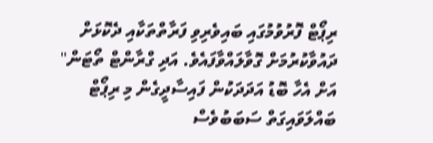ރިޕޯޓް ފޮރުވުމުގައި ބައިވެރިވި ފަރާތްތަކާއި ދެކޮޅަށް ދައުވާކުރުމަށް ގޮވާލައްވާފައެވެ. އަދި ގްރާންޓް ތޯޓަން" އަށް އެހާ ބޮޑު އަދަދަކުން ފައިސާދީގެން މި ރިޕޯޓް ބައްލަވައިގަތް ސަބަބުވެސް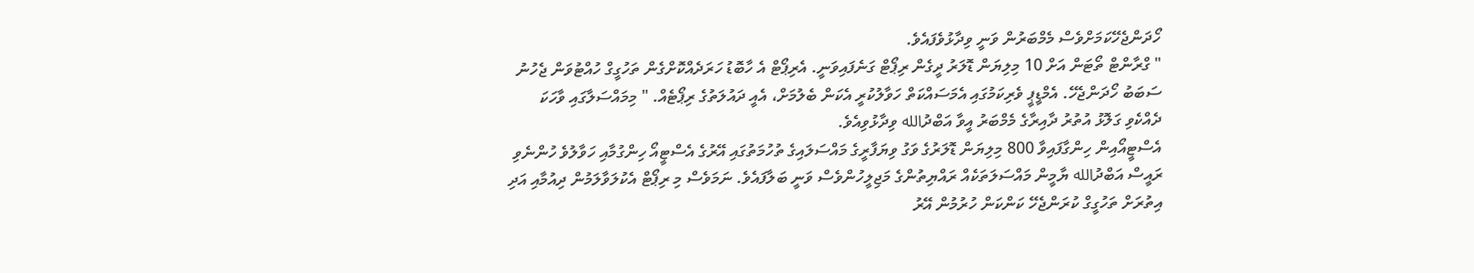ހޯދަންޖެހޭކަމަށްވެސް މެމްބަރުން ވަނީ ވިދާޅުވެފައެވެ.
" ގްރާންޓް ތޯޓަން އަށް 10 މިލިޔަން ޑޮލަރު ދީގެން ރިޕޯޓް ގަނެފައިވަނީ. އެރިޕޯޓް އެ ހާބޮޑު ހަރަދެއްކޮށްގެން ތަހުގީގް ހުއްޓުވަން ޖެހުނު ސަބަބު ހޯދަންޖެހޭ. އެމްޑީޕީ ވެރިކަމުގައި އެމަސައްކަތް ހަވާލުކުރީ އެކަން ބެލުމަށް، އެއީ ދައުލަތުގެ ރިޕޯޓެއް. " މިމައްސަލާގައި ވާހަކަ ދެއްކެވި ގަލޮޅު އުތުރު ދާއިރާގެ މެމްބަރު އީވާ އަބްދުالله ވިދާޅުވިއެވެ.
އެސްޓީއޯއިން ހިންގާފައިވާ 800 މިލިޔަން ޑޮލަރުގެ ވަގު ވިޔަފާރީގެ މައްސަލައިގެ ތުހުމަތުގައި އޭރުގެ އެސްޓީއޯ ހިންގުމާއި ހަވާލުވެ ހުންނެވި ރައީސް އަބްދުالله ޔާމީން މައްސަލަތަކެއް ރައްޔިތުންގެ މަޖިލީހުންވެސް ވަނީ ބަލާފައެވެ. ނަމަވެސް މި ރިޕޯޓް އެކުލަވާލަމުން ދިއުމާއި އަދި އިތުރަށް ތަހުގީގް ކުރަންޖެހޭ ކަންކަން ހުރުމުން އޭރު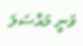ވަނީ މައްސަލަ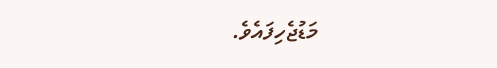މަޑުޖެހިފައެވެ.